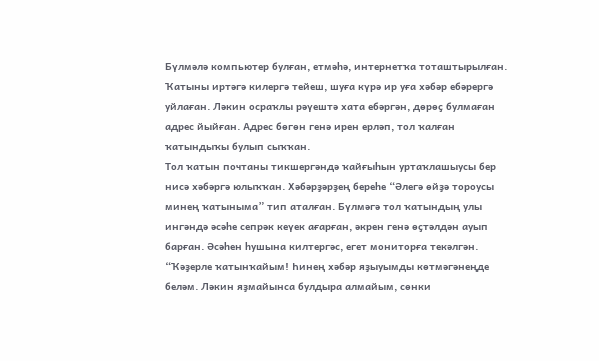Бүлмәлә компьютер булған, етмәһә, интернетҡа тоташтырылған. Ҡатыны иртәгә килергә тейеш, шуға күрә ир уға хәбәр ебәрергә уйлаған. Ләкин осраҡлы рәүештә хата ебәргән, дөрөҫ булмаған адрес йыйған. Адрес бөгөн генә ирен ерләп, тол ҡалған ҡатындыҡы булып сыҡҡан.
Тол ҡатын почтаны тикшергәндә ҡайғыһын уртаҡлашыусы бер нисә хәбәргә юлыҡҡан. Хәбәрҙәрҙең береһе “Әлегә өйҙә тороусы минең ҡатыныма” тип аталған. Бүлмәгә тол ҡатындың улы ингәндә әсәһе сепрәк кеүек ағарған, әкрен генә өҫтәлдән ауып барған. Әсәһен һушына килтергәс, егет мониторға текәлгән.
“Ҡәҙерле ҡатынҡайым! Һинең хәбәр яҙыуымды көтмәгәнеңде беләм. Ләкин яҙмайынса булдыра алмайым, сөнки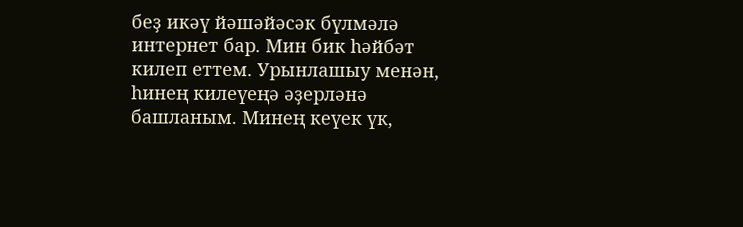беҙ икәү йәшәйәсәк бүлмәлә интернет бар. Мин бик һәйбәт килеп еттем. Урынлашыу менән, һинең килеүеңә әҙерләнә башланым. Минең кеүек үк,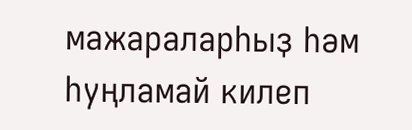мажараларһыҙ һәм һуңламай килеп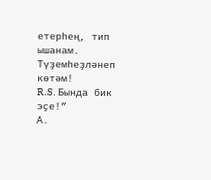етерһең, тип ышанам. Түҙемһеҙләнеп көтәм!
R.S. Бында бик эҫе!”
А.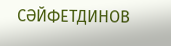СӘЙФЕТДИНОВ